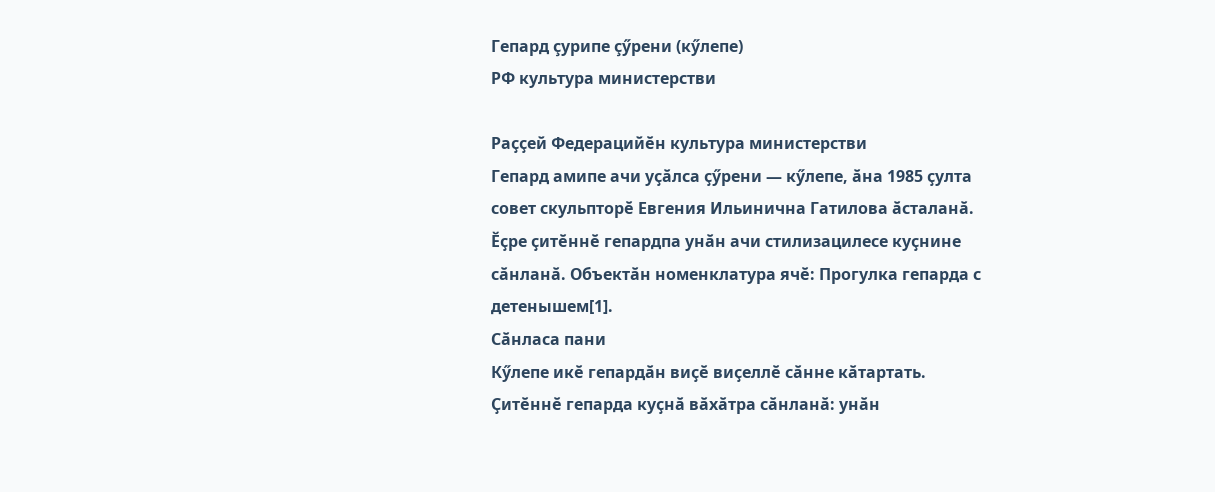Гепард çурипе çӳрени (кӳлепе)
РФ культура министерстви

Раҫҫей Федерацийӗн культура министерстви
Гепард амипе ачи уҫӑлса ҫӳрени — кӳлепе, ӑна 1985 ҫулта совет скульпторӗ Евгения Ильинична Гатилова ӑсталанӑ. Ӗҫре ҫитӗннӗ гепардпа унӑн ачи стилизацилесе куҫнине сӑнланӑ. Объектӑн номенклатура ячӗ: Прогулка гепарда с детенышем[1].
Сӑнласа пани
Кӳлепе икӗ гепардӑн виҫӗ виҫеллӗ сӑнне кӑтартать. Ҫитӗннӗ гепарда куҫнӑ вӑхӑтра сӑнланӑ: унӑн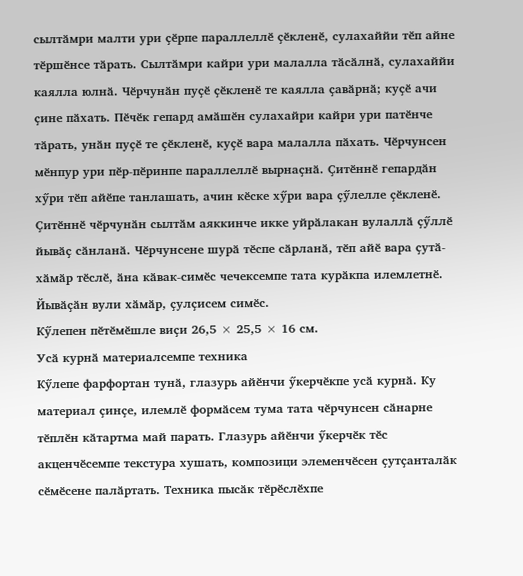сылтӑмри малти ури ҫӗрпе параллеллӗ ҫӗкленӗ, сулахаййи тӗп айне тӗршӗнсе тӑрать. Сылтӑмри кайри ури малалла тӑсӑлнӑ, сулахаййи каялла юлнӑ. Чӗрчунӑн пуҫӗ ҫӗкленӗ те каялла ҫавӑрнӑ; куҫӗ ачи ҫине пӑхать. Пӗчӗк гепард амӑшӗн сулахайри кайри ури патӗнче тӑрать, унӑн пуҫӗ те ҫӗкленӗ, куҫӗ вара малалла пӑхать. Чӗрчунсен мӗнпур ури пӗр-пӗринпе параллеллӗ вырнаҫнӑ. Ҫитӗннӗ гепардӑн хӳри тӗп айӗпе танлашать, ачин кӗске хӳри вара ҫӳлелле ҫӗкленӗ.
Ҫитӗннӗ чӗрчунӑн сылтӑм аяккинче икке уйрӑлакан вулаллӑ ҫӳллӗ йывӑҫ сӑнланӑ. Чӗрчунсене шурӑ тӗспе сӑрланӑ, тӗп айӗ вара ҫутӑ-хӑмӑр тӗслӗ, ӑна кӑвак-симӗс чечексемпе тата курӑкпа илемлетнӗ. Йывӑҫӑн вули хӑмӑр, ҫулҫисем симӗс.
Кӳлепен пӗтӗмӗшле виҫи 26,5 × 25,5 × 16 см.
Усӑ курнӑ материалсемпе техника
Кӳлепе фарфортан тунӑ, глазурь айӗнчи ӳкерчӗкпе усӑ курнӑ. Ку материал ҫинҫе, илемлӗ формӑсем тума тата чӗрчунсен сӑнарне тӗплӗн кӑтартма май парать. Глазурь айӗнчи ӳкерчӗк тӗс акценчӗсемпе текстура хушать, композици элеменчӗсен ҫутҫанталӑк сӗмӗсене палӑртать. Техника пысӑк тӗрӗслӗхпе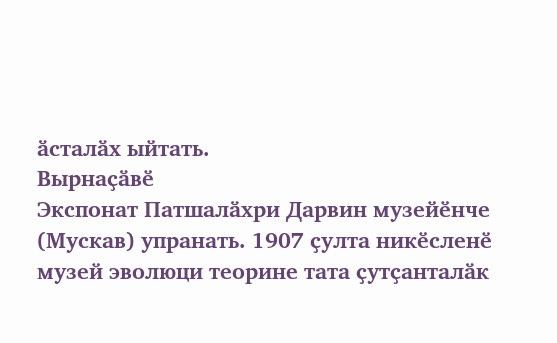ӑсталӑх ыйтать.
Вырнаҫӑвӗ
Экспонат Патшалӑхри Дарвин музейӗнче (Мускав) упранать. 1907 ҫулта никӗсленӗ музей эволюци теорине тата ҫутҫанталӑк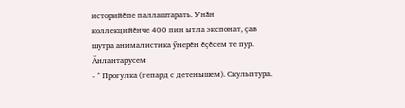историйӗпе паллаштарать. Унӑн коллекцийӗнче 400 пин ытла экспонат, ҫав шутра анималистика ӳнерӗн ӗҫӗсем те пур.
Ӑнлантарусем
- ^ Прогулка (гепард с детенышем). Скульптура.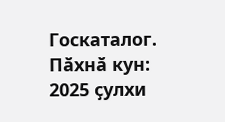Госкаталог. Пӑхнӑ кун: 2025 ҫулхи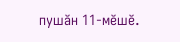пушӑн 11-мӗшӗ.